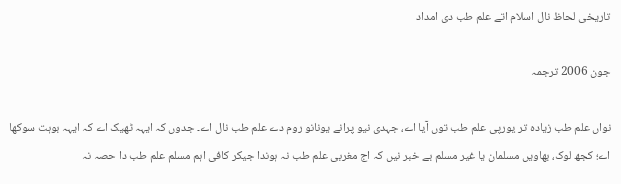تاریخی لحاظ نال اسلام اتے علم طب دی امداد

جون 2006 ترجمہ

نواں علم طب زیادہ تر یورپی علم طب توں آیا اے، جہدی نیو پرانے یونانو روم دے علم طب نال اے۔ جدوں کہ ایہہ ٹھیک اے کہ ایہہ بوہت سوکھا اے؛ کجھ لوک، بھاویں مسلمان یا غیر مسلم بے خبر نیں کہ اج مغربی علم طب نہ ہوندا جیکر کافی اہم مسلم علم طب دا حصہ نہ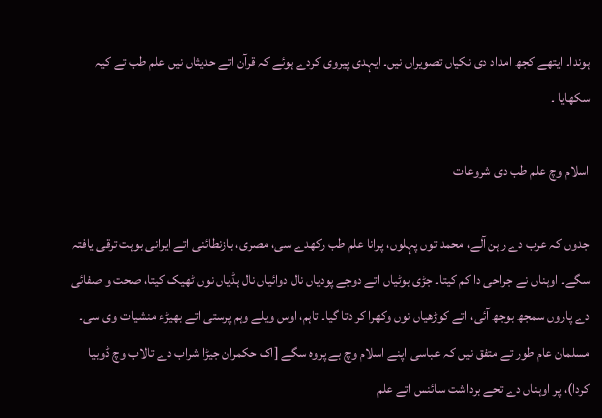ہوندا۔ ایتھے کجھ امداد دی نکیاں تصویراں نیں۔ ایہدی پیروی کردے ہوئے کہ قرآن اتے حدیثاں نیں علم طب تے کیہ سکھایا ۔

اسلام وچ علم طب دی شروعات

جدوں کہ عرب دے رہن آلے، محمد توں پہلوں، پرانا علم طب رکھدے سی، مصری، بازنطائنی اتے ایرانی بوہت ترقی یافتہ سگے۔ اوہناں نے جراحی دا کم کیتا۔ جڑی بوٹیاں اتے دوجے پودیاں نال دوائیاں نال ہڈیاں نوں ٹھیک کیتا، صحت و صفائی دے پاروں سمجھ بوجھ آئی، اتے کوڑھیاں نوں وکھرا کر دتا گیا۔ تاہم، اوس ویلے وہم پرستی اتے بھیڑء منشیات وی سی۔ مسلمان عام طور تے متفق نیں کہ عباسی اپنے اسلام وچ بے پروہ سگے [اک حکمران جیڑا شراب دے تالاب وچ ڈوبیا کردا)، پر اوہناں دے تحے برداشت سائنس اتے علم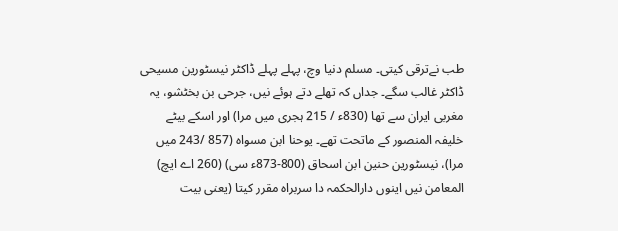طب نےترقی کیتی۔ مسلم دنیا وچ، پہلے پہلے ڈاکٹر نیسٹورین مسیحی ڈاکٹر غالب سگے۔ جداں کہ تھلے دتے ہوئے نیں، جرحی بن بخٹشو، یہ مغربی ایران سے تھا (830ء / 215 ہجری میں مرا) اور اسکے بیٹے خلیفہ المنصور کے ماتحت تھے۔ یوحنا ابن مسواہ (857 /243 میں مرا)، نیسٹورین حنین ابن اسحاق (800-873ء سی) (260 اے ایچ) المعامن نیں اینوں دارالحکمہ دا سربراہ مقرر کیتا (یعنی بیت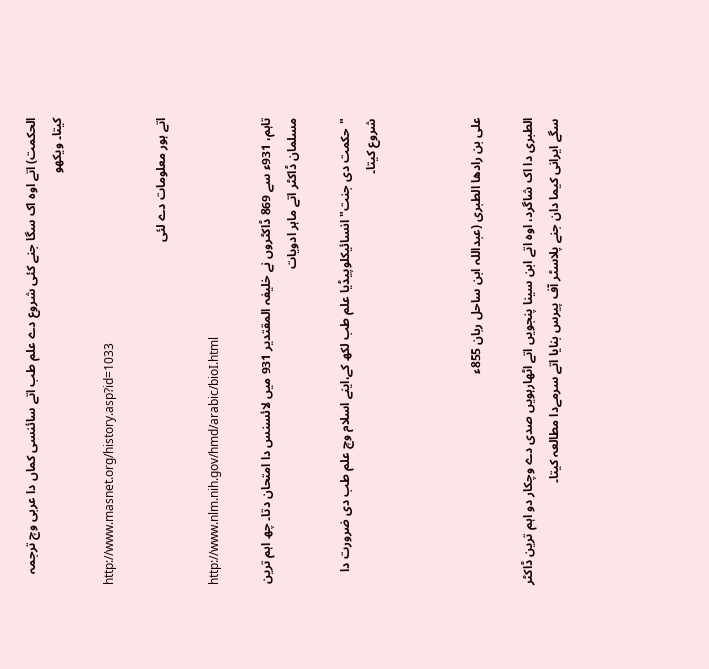الحکمت) اتے اوہ اک سگا جنے کئی شروع دے علم طب اتے سائنسی کماں دا عربی وچ ترجمہ کیتا۔ ویکھو

http://www.masnet.org/history.asp?id=1033

اتے ہور معلومات دے لئی

http://www.nlm.nih.gov/hmd/arabic/bioI.html

تاہم، 931ء سے 869 ڈاکٹروں نے خلیفہ المقتدیر 931 میں لائسنس دا امتحان دتا۔ چھ اہم ترین مسلمان ڈاکٹر اتے ماہر ادویات

"حکمت دی جنت" انسائیکلوپیڈیا علم طب لکھ کے،اینے اسلام وچ علم طب دی ضرورت دا شروع کیتا۔



علی بن رادھا الطبری (عبداللہ ابن ساحل ربان 855ء

الطبری دا اک شاگرد، اوہ اتے ابن سینا پنجویں اتے اٹھارہویں صدی دے وچکار دو اہم ترین ڈاکٹر سگے ایرانی کیما دان جنے پلاسٹر آف پیرس بنایا اتے سرمےدا مطالعہ کیتا۔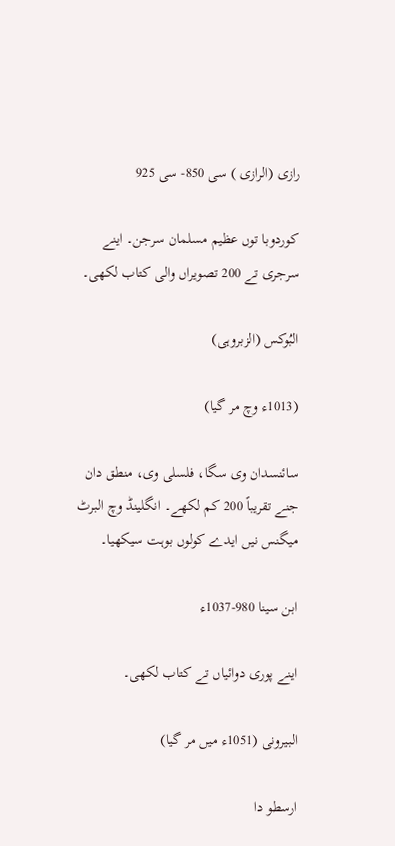رازی (الرازی ) سی 850- سی 925

کوردوبا توں عظیم مسلمان سرجن۔ اینے سرجری تے 200 تصویراں والی کتاب لکھی۔

البُوکس (الزبروہی)

(1013ء وچ مر گیا)

سائنسدان وی سگا، فلسلی وی، منطق دان جنے تقریباً 200 کم لکھے۔ انگلینڈ وچ البرٹ میگنس نیں ایدے کولوں بوہت سیکھیا۔

ابن سینا 980-1037ء

اینے پوری دوائیاں تے کتاب لکھی۔

البیرونی (1051ء میں مر گیا)

ارسطو دا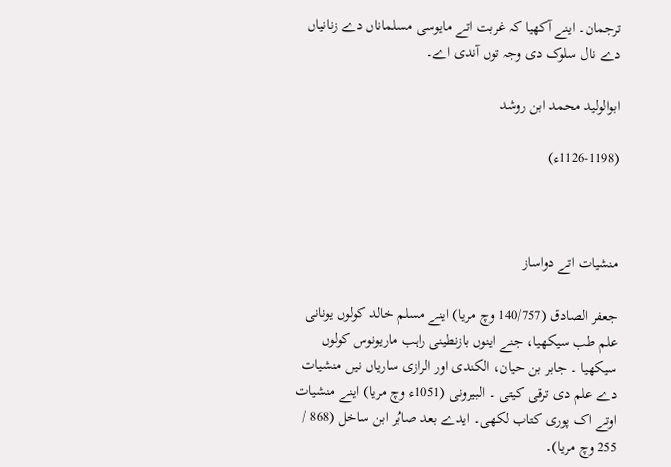ترجمان۔ اینے آکھیا کہ غربت اتے مایوسی مسلماناں دے زنانیاں دے نال سلوک دی وجہ توں آندی اے۔

ابوالولید محمد ابن روشد

(1126-1198ء)



منشیات اتے دواساز

جعفر الصادق (140/757 وچ مریا) اینے مسلم خالد کولوں یونانی علم طب سیکھیا، جنے اینوں بازنطینی راہب ماریونوس کولوں سیکھیا ۔ جابر بن حیان، الکندی اور الرازی ساریاں نیں منشیات دے علم دی ترقی کیتی ۔ البیرونی (1051ء وچ مریا) اینے منشیات اوتے اک پوری کتاب لکھی۔ ایدے بعد صابُر ابن ساخل (868 / 255 وچ مریا)۔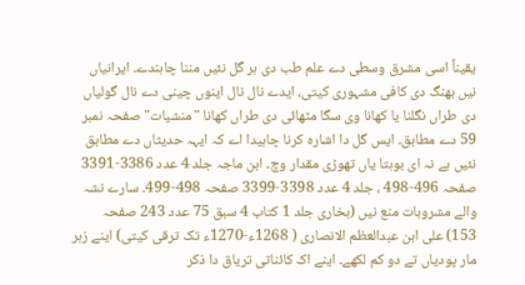یقیناً اسی مشرق وسطی دے علم طب دی ہر گل نئیں مننا چاہندے۔ ایرانیاں نیں بھنگ دی کافی مشہوری کیتی، ایدے نال نال اینوں چینی دے نال گولیاں دی طراں نگلنا یا کھانا وی سگا مٹھائی دی طراں کھانا "منشیات" صفحہ نمبر 59 دے مطابق۔ ایس گل دا اشارہ کرنا چاہیدا اے کہ ایہہ حدیثاں دے مطابق نئیں ہے نہ ای بوہتا یاں تھوڑی مقدار وچ۔ ابن ماجہ جلد 4 عدد 3386-3391 صفحہ 496-498 ، جلد 4 عدد 3398-3399 صفحہ 498-499۔ سارے نشہ والے مشروبات منع نیں (بخاری جلد 1 کتاب 4 سبق 75 عدد 243 صفحہ 153) علی ابن عبدالعظم الانصاری ( 1268ء-1270ء تک ترقی کیتی) اینے زہر مار پودیاں تے دو کم لکھے۔ اینے اک کائناتی تریاق دا ذکر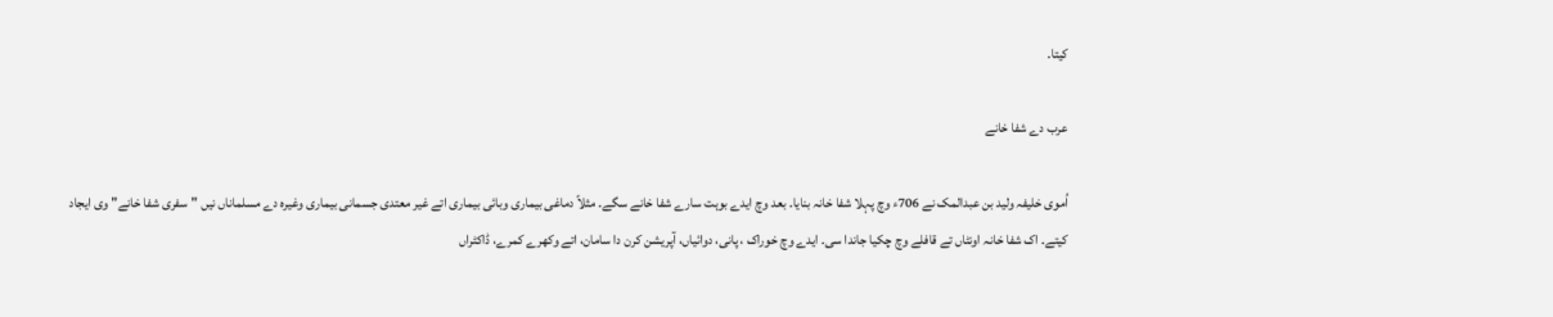کیتا۔

عرب دے شفا خانے

اُموی خلیفہ ولید بن عبدالمک نے 706ء وچ پہلا شفا خانہ بنایا۔ بعد وچ ایدے بوہت سارے شفا خانے سگے۔ مثلاً دماغی بیماری وبائی بیماری اتے غیر معتدی جسمانی بیماری وغیرہ دے مسلماناں نیں "سفری شفا خانے" وی ایجاد کیتے۔ اک شفا خانہ اونٹاں تے قافلے وچ چکیا جاندا سی۔ ایدے وچ خوراک ، پانی، دوائیاں، آپریشن کرن دا سامان، اتے وکھرے کمرے، ڈاکٹراں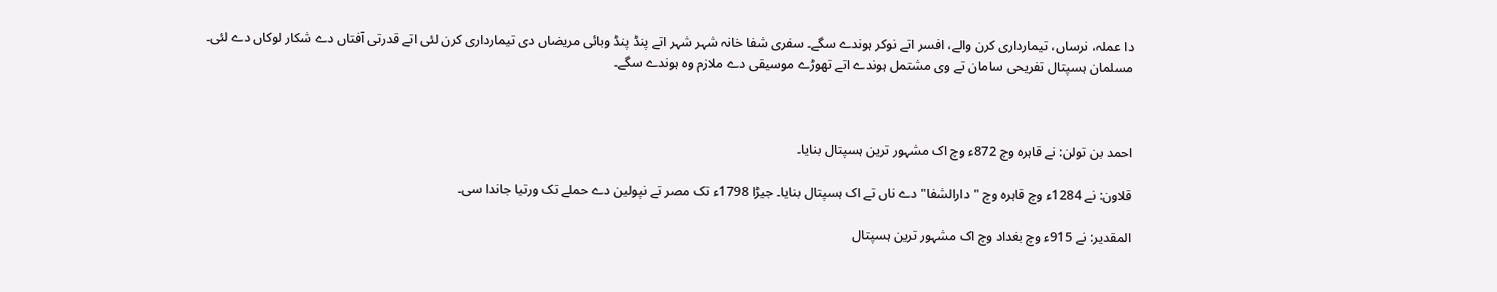دا عملہ، نرساں، تیمارداری کرن والے، افسر اتے نوکر ہوندے سگے۔ سفری شفا خانہ شہر شہر اتے پنڈ پنڈ وبائی مریضاں دی تیمارداری کرن لئی اتے قدرتی آفتاں دے شکار لوکاں دے لئی۔ مسلمان ہسپتال تفریحی سامان تے وی مشتمل ہوندے اتے تھوڑے موسیقی دے ملازم وہ ہوندے سگے۔



احمد بن تولن: نے قاہرہ وچ 872ء وچ اک مشہور ترین ہسپتال بنایا۔

قلاون: نے 1284ء وچ قاہرہ وچ "دارالشفا"دے ناں تے اک ہسپتال بنایا۔ جیڑا 1798ء تک مصر تے نپولین دے حملے تک ورتیا جاندا سی۔

المقدیر: نے 915ء وچ بغداد وچ اک مشہور ترین ہسپتال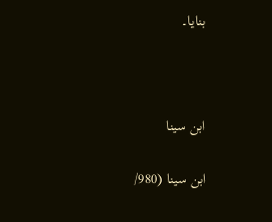بنایا۔



ابن سینا

ابن سینا (980/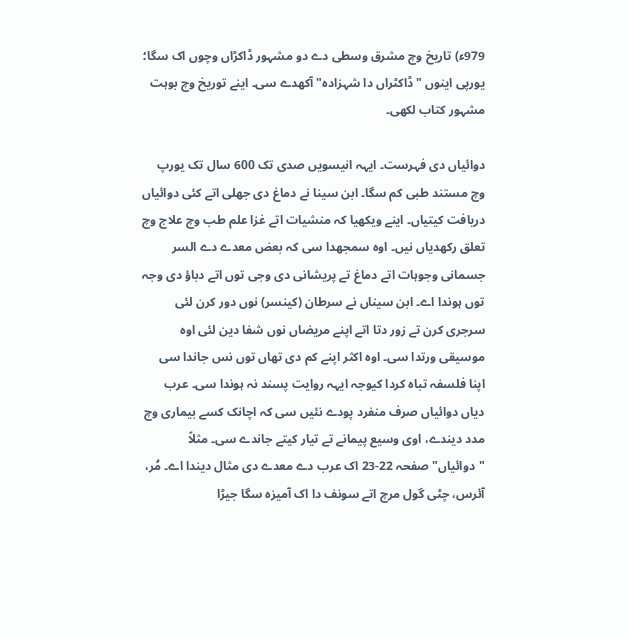979ء) تاریخ وچ مشرق وسطی دے دو مشہور ڈاکڑاں وچوں اک سگا؛ یورپی اینوں "ڈاکٹراں دا شہزادہ" آکھدے سی۔ اینے توریخ وچ بوہت مشہور کتاب لکھی۔

دوائیاں دی فہرست۔ ایہہ انیسویں صدی تک 600 سال تک یورپ وچ مستند طبی کم سگا۔ ابن سینا نے دماغ دی جھلی اتے کئی دوائیاں دریافت کیتیاں۔ اینے ویکھیا کہ منشیات اتے غزا علم طب وچ علاج وچ تعلق رکھدیاں نیں۔ اوہ سمجھدا سی کہ بعض معدے دے السر جسمانی وجوہات اتے دماغ تے پریشانی دی وجی توں اتے دباؤ دی وجہ توں ہوندا اے۔ ابن سیناں نے سرطان (کینسر) نوں دور کرن لئی سرجری کرن تے زور دتا اتے اپنے مریضاں نوں شفا دین لئی اوہ موسیقی ورتدا سی۔ اوہ اکثر اپنے کم دی تھاں توں نس جاندا سی اپنا فلسفہ تباہ کردا کیوجہ ایہہ روایت پسند نہ ہوندا سی۔ عرب دیاں دوائیاں صرف منفرد پودے نئیں سی کہ اچانک کسے بیماری وچ مدد دیندے، اوی وسیع پیمانے تے تیار کیتے جاندے سی۔ مثلاً "دوائیاں" صفحہ 22-23 اک عرب دے معدے دی مثال دیندا اے۔ مُر، آئرس، چٹی گول مرچ اتے سونف دا اک آمیزہ سگا جیڑا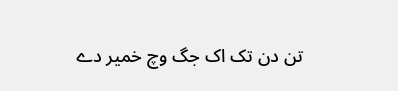تن دن تک اک جگ وچ خمیر دے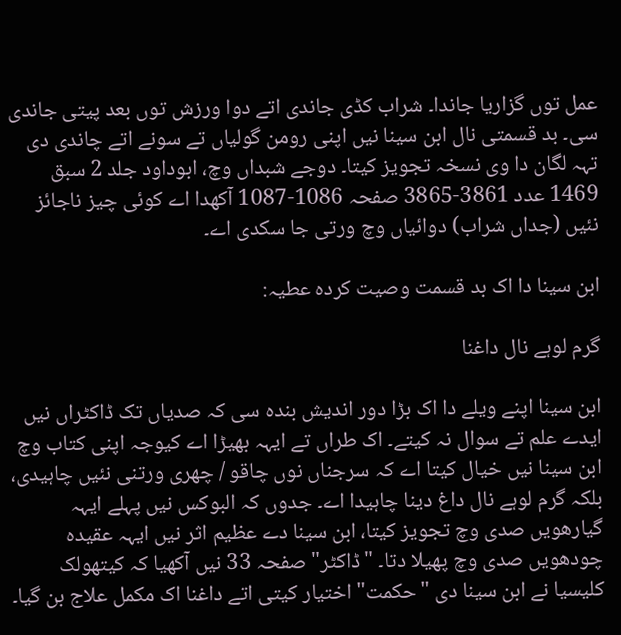عمل توں گزاریا جاندا۔ شراب کڈی جاندی اتے دوا ورزش توں بعد پیتی جاندی سی۔ بد قسمتی نال ابن سینا نیں اپنی رومن گولیاں تے سونے اتے چاندی دی تہہ لگان دا وی نسخہ تجویز کیتا۔ دوجے شبداں وچ، ابوداود جلد 2 سبق 1469 عدد 3861-3865 صفحہ 1086-1087 آکھدا اے کوئی چیز ناجائز نئیں (جداں شراب) دوائیاں وچ ورتی جا سکدی اے۔

ابن سینا دا اک بد قسمت وصیت کردہ عطیہ:

گرم لوہے نال داغنا

ابن سینا اپنے ویلے دا اک بڑا دور اندیش بندہ سی کہ صدیاں تک ڈاکٹراں نیں ایدے علم تے سوال نہ کیتے۔ اک طراں تے ایہہ بھیڑا اے کیوجہ اپنی کتاب وچ ابن سینا نیں خیال کیتا اے کہ سرجناں نوں چاقو / چھری ورتنی نئیں چاہیدی، بلکہ گرم لوہے نال داغ دینا چاہیدا اے۔ جدوں کہ البوکس نیں پہلے ایہہ گیارھویں صدی وچ تجویز کیتا، ابن سینا دے عظیم اثر نیں ایہہ عقیدہ چودھویں صدی وچ پھیلا دتا۔ "ڈاکٹر" صفحہ 33 نیں آکھیا کہ کیتھولک کلیسیا نے ابن سینا دی "حکمت" اختیار کیتی اتے داغنا اک مکمل علاج بن گیا۔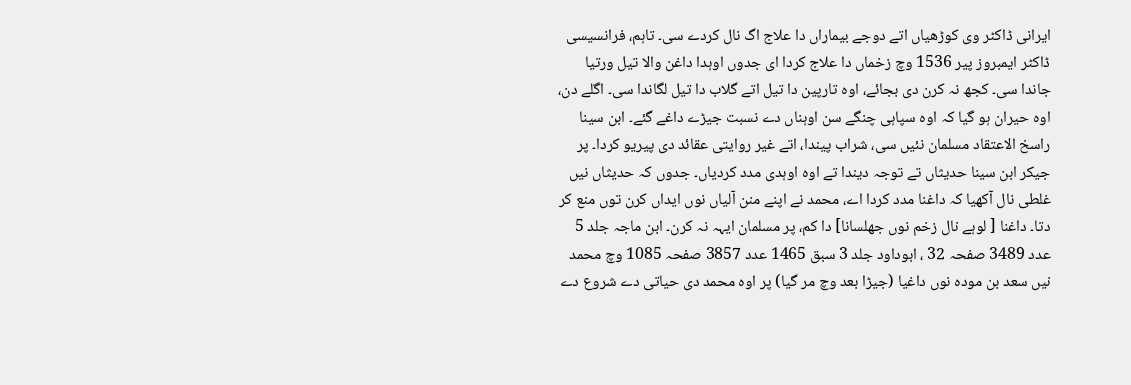ایرانی ڈاکٹر وی کوڑھیاں اتے دوجے بیماراں دا علاج اگ نال کردے سی۔ تاہم، فرانسیسی ڈاکٹر ایمبروز پیر 1536 وچ زخماں دا علاج کردا ای جدوں اوہدا داغن والا تیل ورتیا جاندا سی۔ کجھ نہ کرن دی بجائے، اوہ تارپین دا تیل اتے گلاب دا تیل لگاندا سی۔ اگلے دن، اوہ حیران ہو گیا کہ اوہ سپاہی چنگے سن اوہناں دے نسبت جیڑے داغے گئے۔ ابن سینا راسخ الاعتقاد مسلمان نئیں سی، شراب پیندا، اتے غیر روایتی عقائد دی پیریو کردا۔ پر جیکر ابن سینا حدیثاں تے توجہ دیندا تے اوہ اوہدی مدد کردیاں۔ جدوں کہ حدیثاں نیں غلطی نال آکھیا کہ داغنا مدد کردا اے، محمد نے اپنے منن آلیاں نوں ایداں کرن توں منع کر دتا۔ داغنا [ لوہے نال زخم نوں جھلسانا] دا کم، پر مسلمان ایہہ نہ کرن۔ ابن ماجہ جلد 5 عدد 3489 صفحہ 32 ، ابوداود جلد 3 سبق 1465 عدد 3857 صفحہ 1085 وچ محمد نیں سعد بن مودہ نوں داغیا (جیڑا بعد وچ مر گیا) پر اوہ محمد دی حیاتی دے شروع دے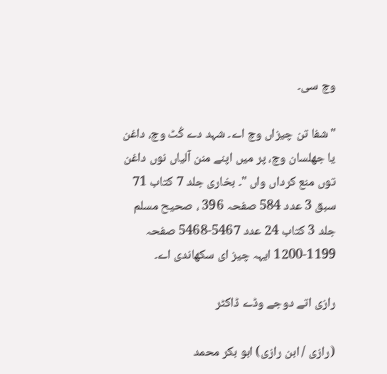وچ سی۔

"شفا تن چیزاں وچ اے۔ شہد دے کُٹ وچ، داغن یا جھلسان وچ، پر میں اپنے منن آلیاں نوں داغن توں منع کرداں واں "۔ بخاری جلد 7 کتاب 71 سبق 3 عدد 584 صفحہ 396 ، صحیح مسلم جلد 3 کتاب 24 عدد 5467-5468 صفحہ 1199-1200 ایہہ چیز ای سکھاندی اے۔

رازی اتے دوجے وڈے ڈاکٹر

(رازی / ابن رازی) ابو بکر محمد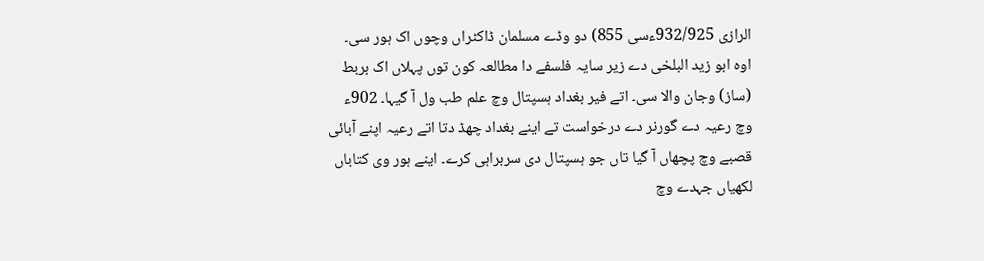الرازی 932/925ءسی 855) دو وڈے مسلمان ڈاکٹراں وچوں اک ہور سی۔ اوہ ابو زید البلخی دے زیر سایہ فلسفے دا مطالعہ کون توں پہلاں اک بربط (ساز) وجان والا سی۔ اتے فیر بغداد ہسپتال وچ علم طب ول آ گیہا۔ 902ء وچ رعیہ دے گورنر دے درخواست تے اینے بغداد چھڈ دتا اتے رعیہ اپنے آبائی قصبے وچ پچھاں آ گیا تاں جو ہسپتال دی سربراہی کرے۔ اینے ہور وی کتاباں لکھیاں جہدے وچ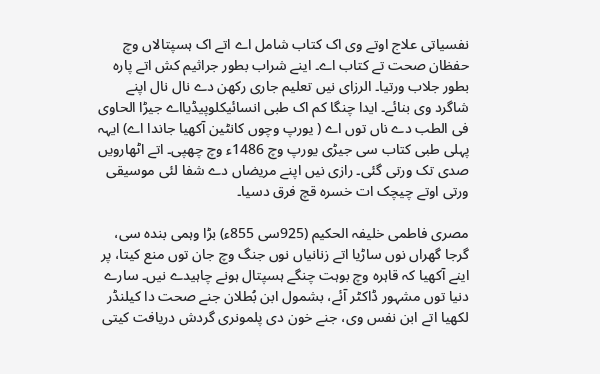نفسیاتی علاج اوتے وی اک کتاب شامل اے اتے اک ہسپتالاں وچ حفظان صحت تے کتاب اے۔ اینے شراب بطور جراثیم کش اتے پارہ بطور جلاب ورتیا۔ الرزای نیں تعلیم جاری رکھن دے نال نال اپنے شاگرد وی بنائے۔ ایدا چنگا کم اک طبی انسائیکلوپیڈیااے جیڑا الحاوی فی الطب دے ناں توں اے ( یورپ وچوں کانٹین آکھیا جاندا اے) ایہہ پہلی طبی کتاب سی جیڑی یورپ وچ 1486ء وچ چھپی۔ اتے اٹھارویں صدی تک ورتی گئی۔ رازی نیں اپنے مریضاں دے شفا لئی موسیقی ورتی اوتے چیچک ات خسرہ قچ فرق دسیا۔

مصری فاطمی خلیفہ الحکیم (925سی 855ء) بڑا وہمی بندہ سی، گرجا گھراں نوں ساڑیا اتے زنانیاں نوں جنگ وچ جان توں منع کیتا، پر اینے آکھیا کہ قاہرہ وچ بوہت چنگے ہسپتال ہونے چاہیدے نیں۔ سارے دنیا توں مشہور ڈاکٹر آئے، بشمول ابن بُطلان جنے صحت دا کیلنڈر لکھیا اتے ابن نفس وی، جنے خون دی پلمونری گردش دریافت کیتی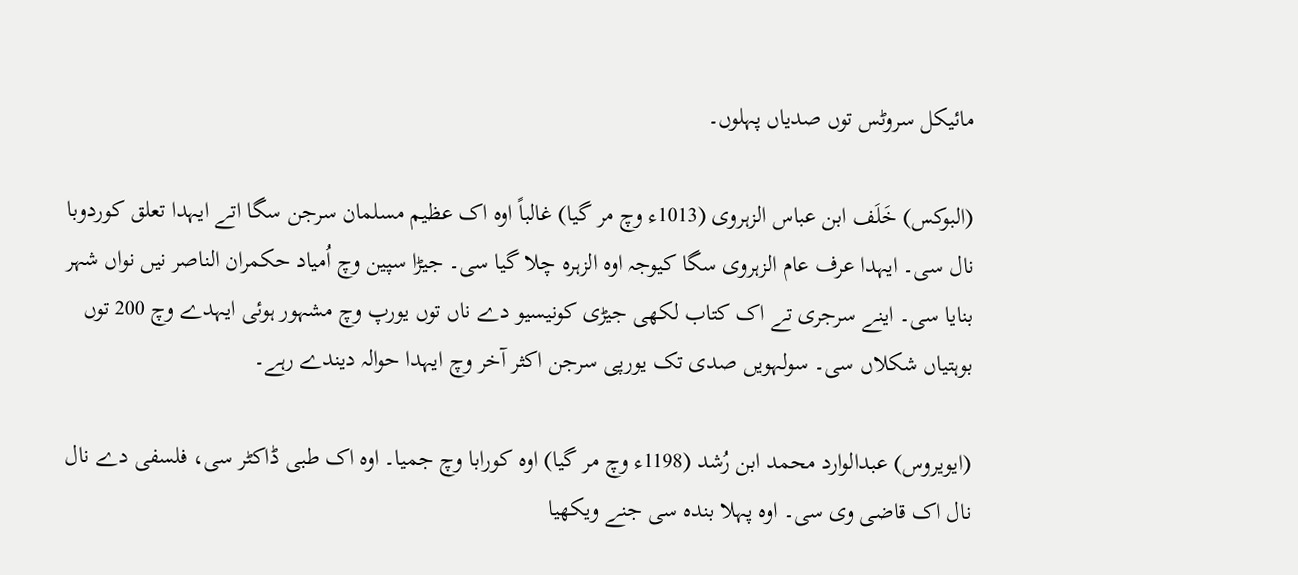مائیکل سروٹس توں صدیاں پہلوں۔

(البوکس) خَلَف ابن عباس الزہروی (1013ء وچ مر گیا) غالباً اوہ اک عظیم مسلمان سرجن سگا اتے ایہدا تعلق کوردوبا نال سی۔ ایہدا عرف عام الزہروی سگا کیوجہ اوہ الزہرہ چلا گیا سی۔ جیڑا سپین وچ اُمیاد حکمران الناصر نیں نواں شہر بنایا سی۔ اینے سرجری تے اک کتاب لکھی جیڑی کونیسیو دے ناں توں یورپ وچ مشہور ہوئی ایہدے وچ 200 توں بوہتیاں شکلاں سی۔ سولہویں صدی تک یورپی سرجن اکثر آخر وچ ایہدا حوالہ دیندے رہے۔

(ایویروس) عبدالوارد محمد ابن رُشد (1198ء وچ مر گیا) اوہ کورابا وچ جمیا۔ اوہ اک طبی ڈاکٹر سی، فلسفی دے نال نال اک قاضی وی سی۔ اوہ پہلا بندہ سی جنے ویکھیا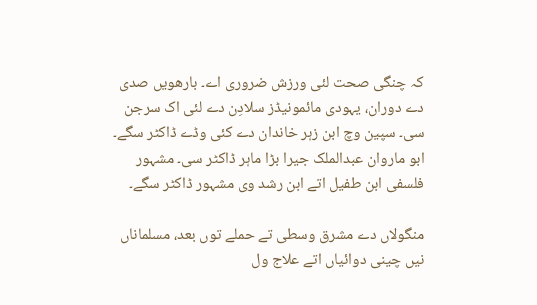کہ چنگی صحت لئی ورزش ضروری اے۔ بارھویں صدی دے دوران، یہودی مائمونیڈز سلادِن دے لئی اک سرجن سی۔ سپین وچ ابن زہر خاندان دے کئی وڈے ڈاکٹر سگے۔ ابو ماروان عبدالملک جیرا بڑا ماہر ڈاکٹر سی۔ مشہور فلسفی ابن طفیل اتے ابن رشد وی مشہور ڈاکٹر سگے۔

منگولاں دے مشرق وسطی تے حملے توں بعد، مسلماناں نیں چینی دوائیاں اتے علاج ول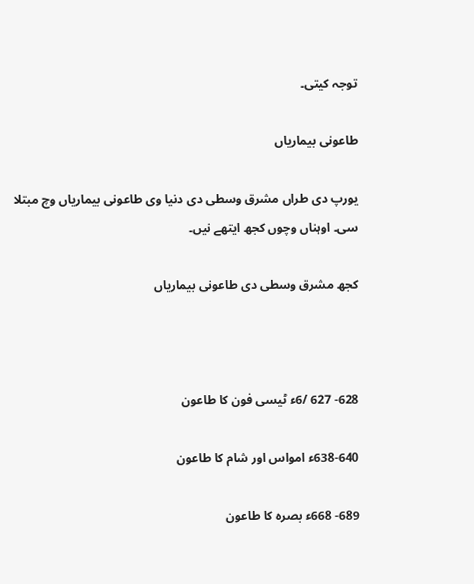توجہ کیتی۔

طاعونی بیماریاں

یورپ دی طراں مشرق وسطی دی دنیا وی طاعونی بیماریاں وچ مبتلا سی۔ اوہناں وچوں کجھ ایتھے نیں۔

کجھ مشرق وسطی دی طاعونی بیماریاں



628- 627 /6ء ٹیسی فون کا طاعون

638-640ء امواس اور شام کا طاعون

689- 668ء بصرہ کا طاعون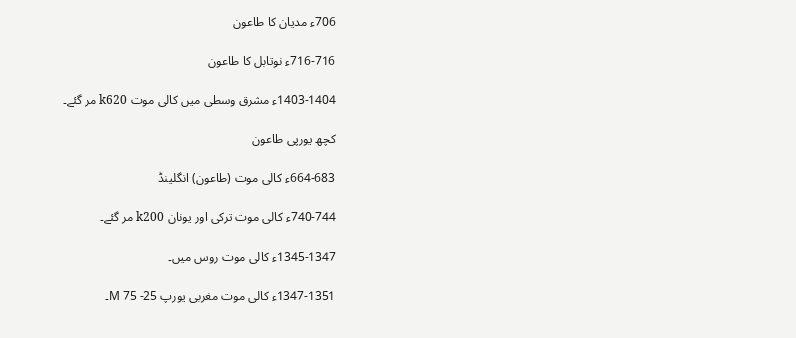706ء مدیان کا طاعون

716-716ء نوتابل کا طاعون

1403-1404ء مشرق وسطی میں کالی موت k620 مر گئے۔

کچھ یورپی طاعون

664-683ء کالی موت (طاعون) انگلینڈ

740-744ء کالی موت ترکی اور یونان k200 مر گئے۔

1345-1347ء کالی موت روس میں۔

1347-1351ء کالی موت مغربی یورپ 25- 75 M۔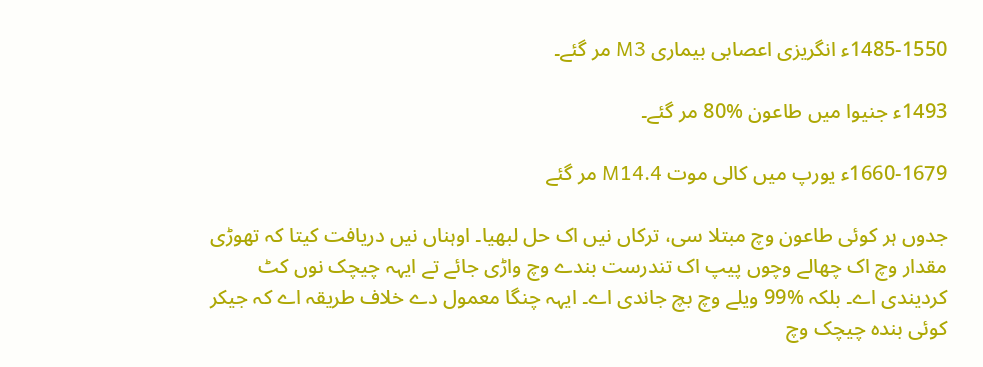1485-1550ء انگریزی اعصابی بیماری M3 مر گئے۔

1493ء جنیوا میں طاعون %80 مر گئے۔

1660-1679ء یورپ میں کالی موت M14.4 مر گئے

جدوں ہر کوئی طاعون وچ مبتلا سی، ترکاں نیں اک حل لبھیا۔ اوہناں نیں دریافت کیتا کہ تھوڑی مقدار وچ اک چھالے وچوں پیپ اک تندرست بندے وچ واڑی جائے تے ایہہ چیچک نوں کٹ کردیندی اے۔ بلکہ %99 ویلے وچ بچ جاندی اے۔ ایہہ چنگا معمول دے خلاف طریقہ اے کہ جیکر کوئی بندہ چیچک وچ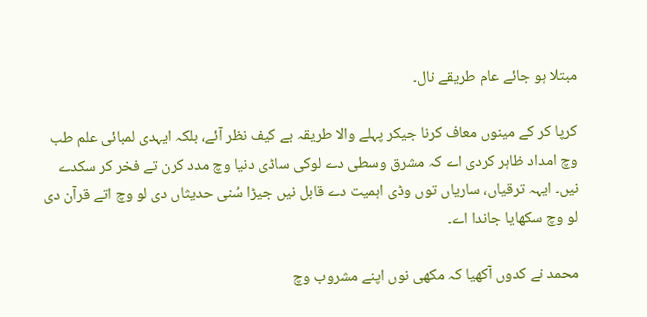مبتلا ہو جائے عام طریقے نال۔

کرپا کر کے مینوں معاف کرنا جیکر پہلے والا طریقہ بے کیف نظر آئے، بلکہ ایہدی لمبائی علم طب وچ امداد ظاہر کردی اے کہ مشرق وسطی دے لوکی ساڈی دنیا وچ مدد کرن تے فخر کر سکدے نیں۔ ایہہ ترقیاں، ساریاں توں وڈی اہمیت دے قابل نیں جیڑا سُنی حدیثاں دی لو وچ اتے قرآن دی لو وچ سکھایا جاندا اے۔

محمد نے کدوں آکھیا کہ مکھی نوں اپنے مشروب وچ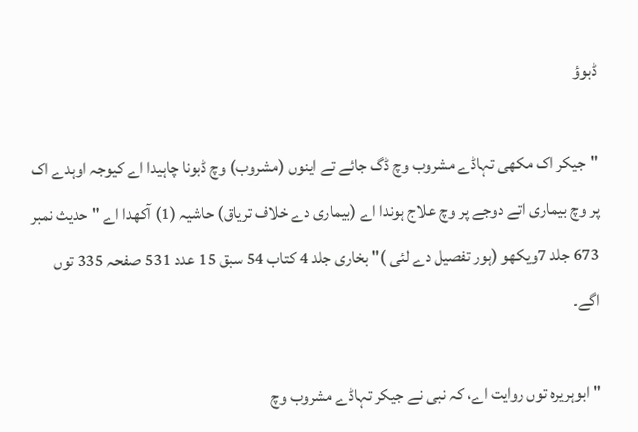ڈبوؤ

"جیکر اک مکھی تہاڈے مشروب وچ ڈگ جائے تے اینوں (مشروب) وچ ڈبونا چاہیدا اے کیوجہ اوہدے اک پر وچ بیماری اتے دوجے پر وچ علاج ہوندا اے (بیماری دے خلاف تریاق) حاشیہ (1) آکھدا اے "حدیث نمبر 673 جلد 7ویکھو (ہور تفصیل دے لئی )" بخاری جلد 4 کتاب 54 سبق 15 عدد 531 صفحہ 335 توں اگے۔

"ابوہریرہ توں روایت اے، کہ نبی نے جیکر تہاڈے مشروب وچ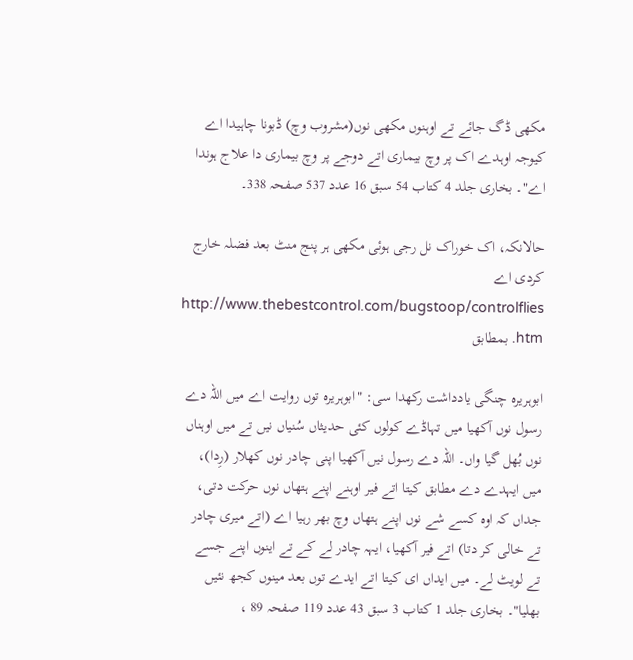مکھی ڈگ جائے تے اوہنوں مکھی نوں(مشروب وچ) ڈبونا چاہیدا اے کیوجہ اوہدے اک پر وچ بیماری اتے دوجے پر وچ بیماری دا علاج ہوندا اے"۔ بخاری جلد 4 کتاب 54 سبق 16 عدد 537 صفحہ 338۔

حالانکہ، اک خوراک نل رجی ہوئی مکھی ہر پنج منٹ بعد فضلہ خارج کردی اے http://www.thebestcontrol.com/bugstoop/controlflies htm. بمطابق

ابوہریرہ چنگی یادداشت رکھدا سی: "ابوہریرہ توں روایت اے میں اللہ دے رسول نوں آکھیا میں تہاڈے کولوں کئی حدیثاں سُنیاں نیں تے میں اوہناں نوں بُھل گیا واں۔ اللہ دے رسول نیں آکھیا اپنی چادر نوں کھلار (رِدا)، میں ایہدے دے مطابق کیتا اتے فیر اوہنے اپنے ہتھاں نوں حرکت دتی، جداں کہ اوہ کسے شے نوں اپنے ہتھاں وچ بھر رہیا اے (اتے میری چادر تے خالی کر دتا) اتے فیر آکھیا، ایہہ چادر لے کے تے اینوں اپنے جسے تے لویٹ لے۔ میں ایداں ای کیتا اتے ایدے توں بعد مینوں کجھ نئیں بھلیا"۔ بخاری جلد 1 کتاب 3 سبق 43 عدد 119 صفحہ 89 ،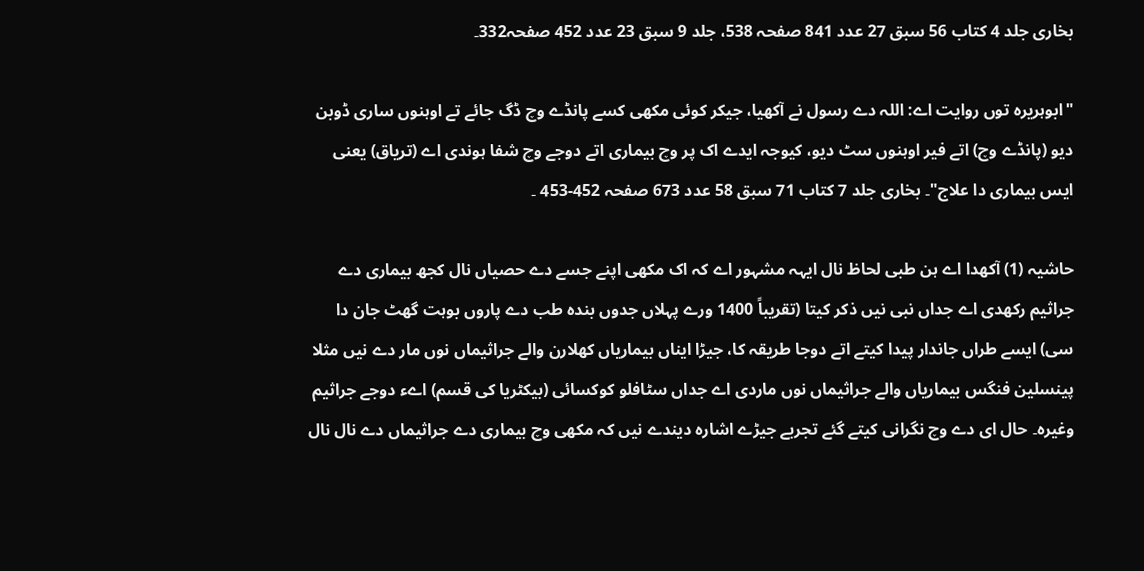بخاری جلد 4 کتاب 56 سبق 27 عدد 841 صفحہ 538، جلد 9 سبق 23 عدد 452 صفحہ332۔

"ابوہریرہ توں روایت اے: اللہ دے رسول نے آکھیا، جیکر کوئی مکھی کسے پانڈے وچ ڈگ جائے تے اوہنوں ساری ڈوبن دیو (پانڈے وچ) اتے فیر اوہنوں سٹ دیو، کیوجہ ایدے اک پر وچ بیماری اتے دوجے وچ شفا ہوندی اے (تریاق) یعنی ایس بیماری دا علاج"۔ بخاری جلد 7 کتاب 71 سبق 58 عدد 673 صفحہ 452-453 ۔

حاشیہ (1) آکھدا اے ہن طبی لحاظ نال ایہہ مشہور اے کہ اک مکھی اپنے جسے دے حصیاں نال کجھ بیماری دے جراثیم رکھدی اے جداں نبی نیں ذکر کیتا (تقریباً 1400 ورے پہلاں جدوں بندہ طب دے پاروں بوہت گھٹ جان دا سی) ایسے طراں جاندار پیدا کیتے اتے دوجا طریقہ کا، جیڑا ایناں بیماریاں کھلارن والے جراثیماں نوں مار دے نیں مثلا پینسلین فنگس بیماریاں والے جراثیماں نوں ماردی اے جداں سٹافلو کوکسائی (بیکٹریا کی قسم) اےء دوجے جراثیم وغیرہ۔ حال ای دے وچ نگرانی کیتے گئے تجربے جیڑے اشارہ دیندے نیں کہ مکھی وچ بیماری دے جراثیماں دے نال نال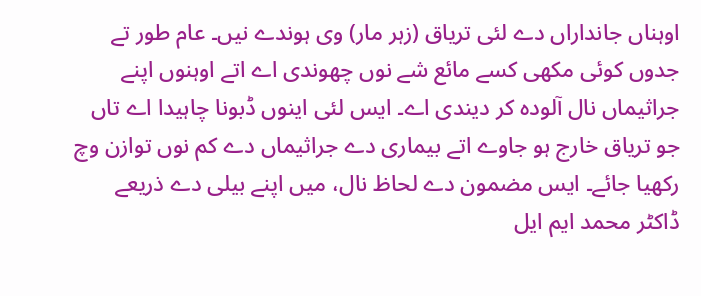اوہناں جانداراں دے لئی تریاق (زہر مار) وی ہوندے نیں۔ عام طور تے جدوں کوئی مکھی کسے مائع شے نوں چھوندی اے اتے اوہنوں اپنے جراثیماں نال آلودہ کر دیندی اے۔ ایس لئی اینوں ڈبونا چاہیدا اے تاں جو تریاق خارج ہو جاوے اتے بیماری دے جراثیماں دے کم نوں توازن وچ رکھیا جائے۔ ایس مضمون دے لحاظ نال، میں اپنے بیلی دے ذریعے ڈاکٹر محمد ایم ایل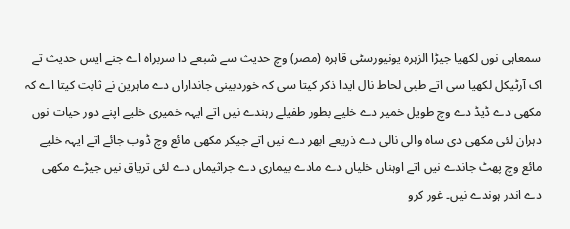سمعاہی نوں لکھیا جیڑا الزہرہ یونیورسٹی قاہرہ (مصر) وچ حدیث سے شبعے دا سربراہ اے جنے ایس حدیث تے اک آرٹیکل لکھیا سی اتے طبی لحاط نال ایدا ذکر کیتا سی کہ خوردبینی جانداراں دے ماہرین نے ثابت کیتا اے کہ مکھی دے ڈیڈ دے وچ طویل خمیر دے خلیے بطور طفیلے رہندے نیں اتے ایہہ خمیری خلیے اپنے دور حیات نوں دہران لئی مکھی دی ساہ والی نالی دے ذریعے ابھر دے نیں اتے جیکر مکھی مائع وچ ڈوب جائے اتے ایہہ خلیے مائع وچ پھٹ جاندے نیں اتے اوہناں خلیاں دے مادے بیماری دے جراثیماں دے لئی تریاق نیں جیڑے مکھی دے اندر ہوندے نیں۔ غور کرو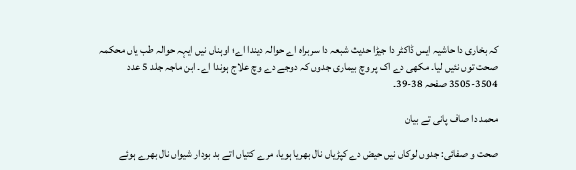کہ بخاری دا حاشیہ ایس ڈاکٹر دا جیڑا حدیث شبعہ دا سربراہ اے حوالہ دیندا اے؛ اوہناں نیں ایہہ حوالہ طب یاں محکمہ صحت توں نئیں لیا۔ مکھی دے اک پر وچ بیماری جدوں کہ دوجے دے وچ علاج ہوندا اے۔ ابن ماجہ جلد 5 عدد 3504-3505 صفحہ 38-39۔

محمد دا صاف پانی تے بیان

صحت و صفائی: جدوں لوکاں نیں حیض دے کپڑیاں نال بھریا ہویا، مرے کتیاں اتے بد بودار شیواں نال بھرے ہوئے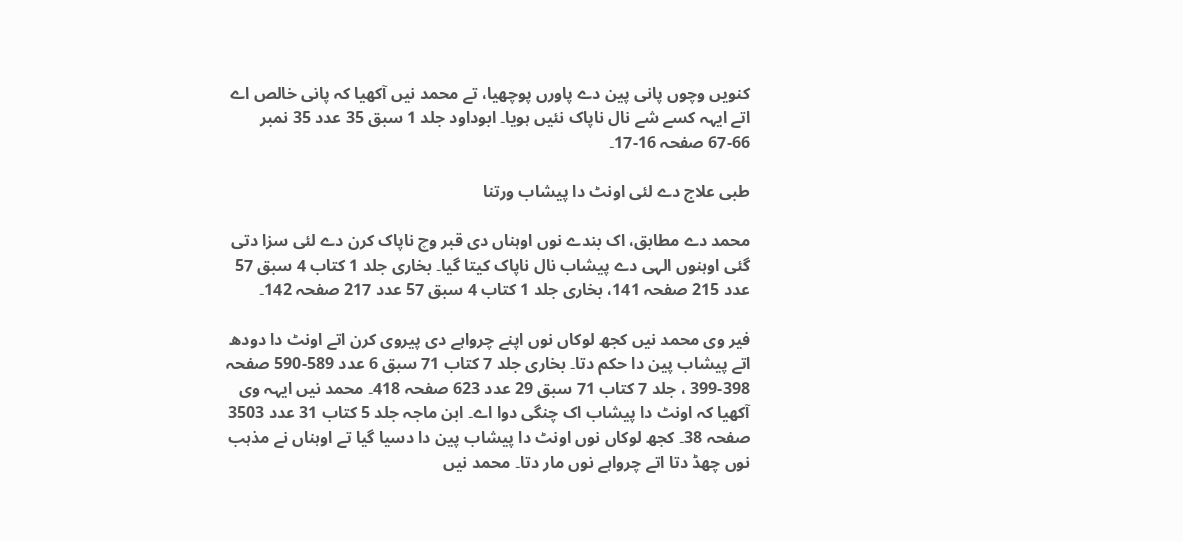کنویں وچوں پانی پین دے پاورں پوچھیا، تے محمد نیں آکھیا کہ پانی خالص اے اتے ایہہ کسے شے نال ناپاک نئیں ہویا۔ ابوداود جلد 1 سبق 35 عدد 35 نمبر 66-67 صفحہ 16-17۔

طبی علاج دے لئی اونٹ دا پیشاب ورتنا

محمد دے مطابق، اک بندے نوں اوہناں دی قبر وچ ناپاک کرن دے لئی سزا دتی گئی اوہنوں الہی دے پیشاب نال ناپاک کیتا گیا۔ بخاری جلد 1 کتاب 4 سبق 57 عدد 215 صفحہ 141، بخاری جلد 1 کتاب 4 سبق 57 عدد 217 صفحہ 142۔

فیر وی محمد نیں کجھ لوکاں نوں اپنے چرواہے دی پیروی کرن اتے اونٹ دا دودھ اتے پیشاب پین دا حکم دتا۔ بخاری جلد 7 کتاب 71 سبق 6 عدد 589-590 صفحہ 398-399 ، جلد 7 کتاب 71 سبق 29 عدد 623 صفحہ 418۔ محمد نیں ایہہ وی آکھیا کہ اونٹ دا پیشاب اک چنگی دوا اے۔ ابن ماجہ جلد 5 کتاب 31 عدد 3503 صفحہ 38۔ کجھ لوکاں نوں اونٹ دا پیشاب پین دا دسیا گیا تے اوہناں نے مذہب نوں چھڈ دتا اتے چرواہے نوں مار دتا۔ محمد نیں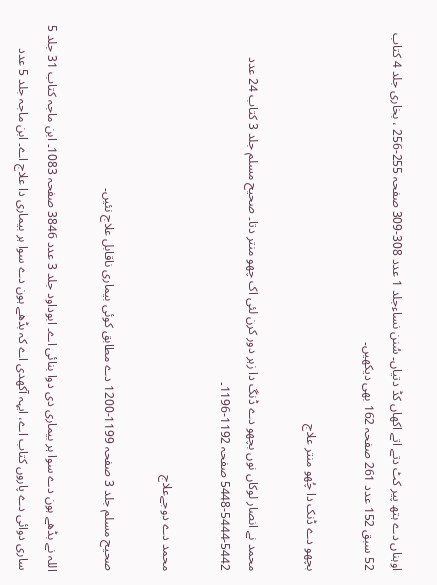اوہناں دے ہتھ پیر کٹ دتے اتے اکھاں کڈ دتیاں۔ سُنن نساءجلد 1 عدد 308-309 صفحہ 255-256 ، بخاری جلد 4 کتاب 52 سبق 152 عدد 261 صفحہ 162 بھی دیکھیں۔

بچھو دے ڈنک دا چُھو منتر علاج

محمد نے انصار لوکاں نوں بچھو دے ڈنگ دا زہر دور کرن لئی اک چھو منتر دتا۔ صحیح مسلم جلد 3 کتاب 24 عدد 5442-5444-5448 صفحہ 1192-1196۔

محمد دے دوجےعلاج

صحیح مسلم جلد 3 صفحہ 1199-1200 دے مطابق کوئی بیماری ناقابل علاج نئیں۔

اللہ نے بڈھے ہون دے سوا ہر بیماری دی دوا بنائی اے۔ ابوداود جلد 3 عدد 3846 صفحہ 1083۔ ابن ماجہ کتاب 31 جلد 5 ساری دوائی دے پاروں کتاب اے، ایہہ آکھدی اے کہ بڈھے ہون دے سوا ہر بیماری دا علاج اے۔ ابن ماجہ جلد 5 عدد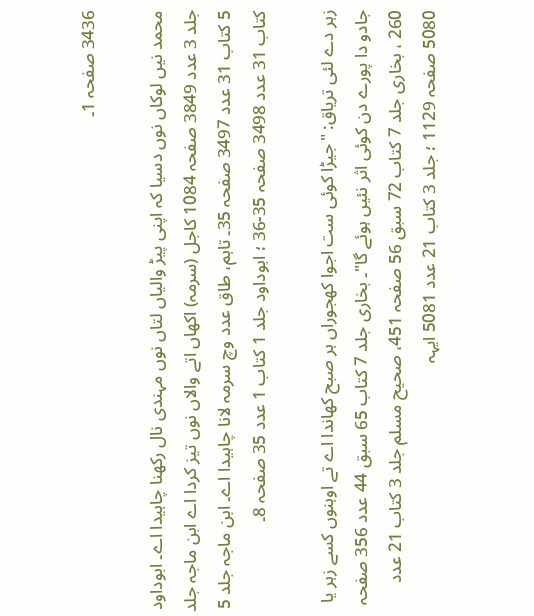3436 صفحہ 1۔

محمد نیں لوکاں نوں دسیا کہ اپنی پیڑ والیاں لتاں نوں مہندی نال رکھنا چاہیدا اے۔ ابوداود جلد 3 عدد 3849 صفحہ 1084 کاجل (سرمہ) اکھاں اتے والاں نوں تیز کردا اے ابن ماجہ جلد 5 کتاب 31 عدد 3497 صفحہ 35۔ تاہم، طاق عدد وچ سرمہ لانا چاہیدا اے۔ ابن ماجہ جلد 5 کتاب 31 عدد 3498 صفحہ 35-36 ؛ ابوداود جلد 1 کتاب 1 عدد 35 صفحہ 8۔

زہر دے لئی تریاق: "جیڑا کوئی ست اجوا کھجوراں ہر صبح کھاندا اے تے اوہنوں کسے زہر یا جادو دا پورے دن کوئی اثر نئیں ہوئے گا"۔ بخاری جلد 7 کتاب 65 سبق 44 عدد 356 صفحہ 260 ، بخاری جلد 7 کتاب 72 سبق 56 صفحہ 451، صحیح مسلم جلد 3 کتاب 21 عدد 5080 صفحہ 1129 ؛ جلد 3 کتاب 21 عدد 5081 ایہہ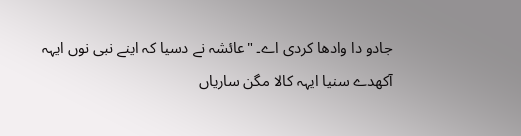جادو دا وادھا کردی اے۔ "عائشہ نے دسیا کہ اینے نبی نوں ایہہ آکھدے سنیا ایہہ کالا مگن ساریاں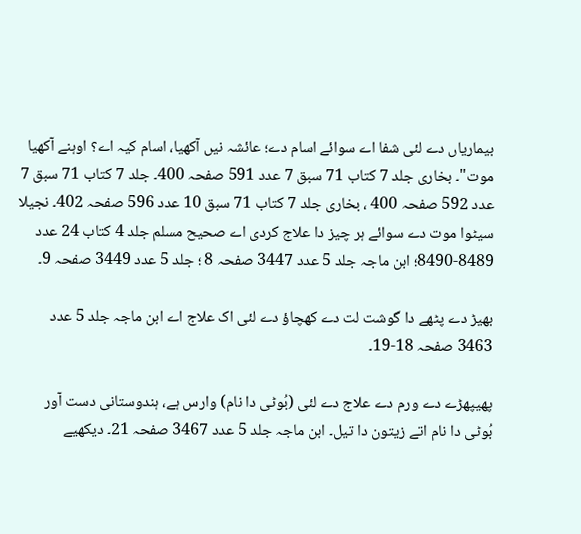بیماریاں دے لئی شفا اے سوائے اسام دے؛ عائشہ نیں آکھیا، اسام کیہ اے؟ اوہنے آکھیا موت"۔ بخاری جلد 7 کتاب 71 سبق 7 عدد 591 صفحہ 400۔ جلد 7 کتاب 71 سبق 7 عدد 592 صفحہ 400 ، بخاری جلد 7 کتاب 71 سبق 10 عدد 596 صفحہ 402۔ نجیلا سیٹوا موت دے سوائے ہر چیز دا علاج کردی اے صحیح مسلم جلد 4 کتاب 24 عدد 8489-8490؛ ابن ماجہ جلد 5 عدد 3447 صفحہ 8 ؛ جلد 5 عدد 3449 صفحہ 9۔

بھیڑ دے پٹھے دا گوشت لت دے کھچاؤ دے لئی اک علاج اے ابن ماجہ جلد 5 عدد 3463 صفحہ 18-19۔

پھیپھڑے دے ورم دے علاج دے لئی (بُوٹی دا نام) وارس ہے، ہندوستانی دست آور بُوٹی دا نام اتے زیتون دا تیل۔ ابن ماجہ جلد 5 عدد 3467 صفحہ 21۔ دیکھیے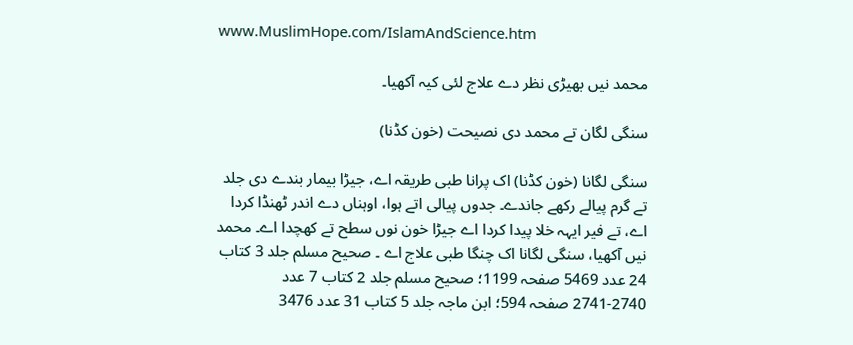www.MuslimHope.com/IslamAndScience.htm

محمد نیں بھیڑی نظر دے علاج لئی کیہ آکھیا۔

سنگی لگان تے محمد دی نصیحت (خون کڈنا)

سنگی لگانا (خون کڈنا) اک پرانا طبی طریقہ اے، جیڑا بیمار بندے دی جلد تے گرم پیالے رکھے جاندے۔ جدوں پیالی اتے ہوا، اوہناں دے اندر ٹھنڈا کردا اے، تے فیر ایہہ خلا پیدا کردا اے جیڑا خون نوں سطح تے کھچدا اے۔ محمد نیں آکھیا، سنگی لگانا اک چنگا طبی علاج اے ۔ صحیح مسلم جلد 3 کتاب 24 عدد 5469 صفحہ 1199؛ صحیح مسلم جلد 2 کتاب 7 عدد 2740-2741 صفحہ 594؛ ابن ماجہ جلد 5 کتاب 31 عدد 3476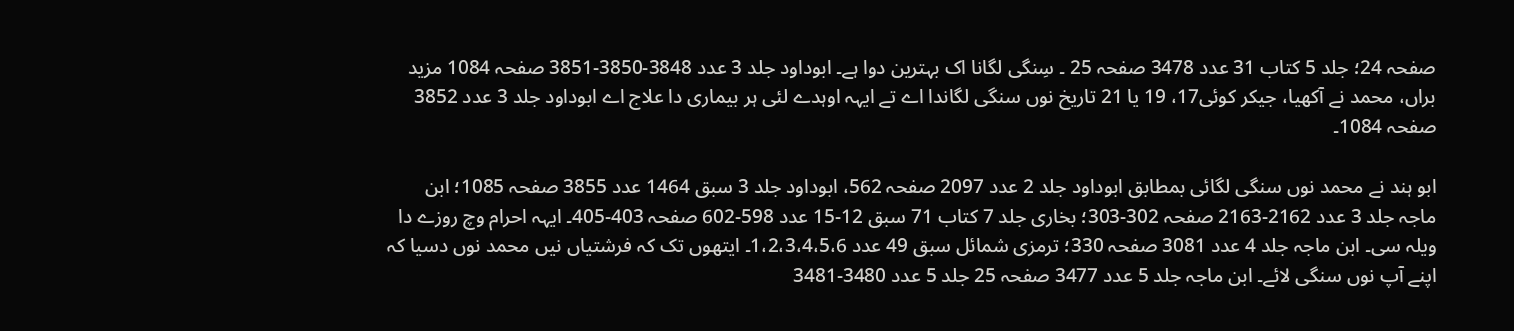صفحہ 24؛ جلد 5 کتاب 31 عدد 3478 صفحہ 25 ۔ سِنگی لگانا اک بہترین دوا ہے۔ ابوداود جلد 3 عدد 3848-3850-3851 صفحہ 1084 مزید براں، محمد نے آکھیا، جیکر کوئی17، 19 یا 21 تاریخ نوں سنگی لگاندا اے تے ایہہ اوہدے لئی ہر بیماری دا علاج اے ابوداود جلد 3 عدد 3852 صفحہ 1084۔

ابو ہند نے محمد نوں سنگی لگائی بمطابق ابوداود جلد 2 عدد 2097 صفحہ 562، ابوداود جلد 3 سبق 1464 عدد 3855 صفحہ 1085؛ ابن ماجہ جلد 3 عدد 2162-2163 صفحہ 302-303؛ بخاری جلد 7 کتاب 71 سبق 12-15 عدد 598-602 صفحہ 403-405۔ ایہہ احرام وچ روزے دا ویلہ سی۔ ابن ماجہ جلد 4 عدد 3081 صفحہ 330؛ ترمزی شمائل سبق 49 عدد 1،2،3،4،5،6۔ ایتھوں تک کہ فرشتیاں نیں محمد نوں دسیا کہ اپنے آپ نوں سنگی لائے۔ ابن ماجہ جلد 5 عدد 3477 صفحہ 25 جلد 5 عدد 3480-3481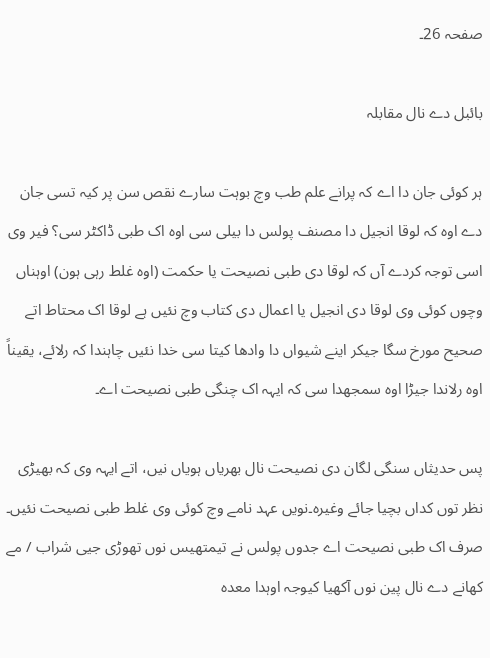صفحہ 26۔

بائبل دے نال مقابلہ

ہر کوئی جان دا اے کہ پرانے علم طب وچ بوہت سارے نقص سن پر کیہ تسی جان دے اوہ کہ لوقا انجیل دا مصنف پولس دا بیلی سی اوہ اک طبی ڈاکٹر سی؟ فیر وی اسی توجہ کردے آں کہ لوقا دی طبی نصیحت یا حکمت (اوہ غلط رہی ہون) اوہناں وچوں کوئی وی لوقا دی انجیل یا اعمال دی کتاب وچ نئیں ہے لوقا اک محتاط اتے صحیح مورخ سگا جیکر اینے شیواں دا وادھا کیتا سی خدا نئیں چاہندا کہ رلائے، یقیناً اوہ رلاندا جیڑا اوہ سمجھدا سی کہ ایہہ اک چنگی طبی نصیحت اے۔

پس حدیثاں سنگی لگان دی نصیحت نال بھریاں ہویاں نیں، اتے ایہہ وی کہ بھیڑی نظر توں کداں بچیا جائے وغیرہ۔نویں عہد نامے وچ کوئی وی غلط طبی نصیحت نئیں۔ صرف اک طبی نصیحت اے جدوں پولس نے تیمتھیس نوں تھوڑی جیی شراب / مے کھانے دے نال پین نوں آکھیا کیوجہ اوہدا معدہ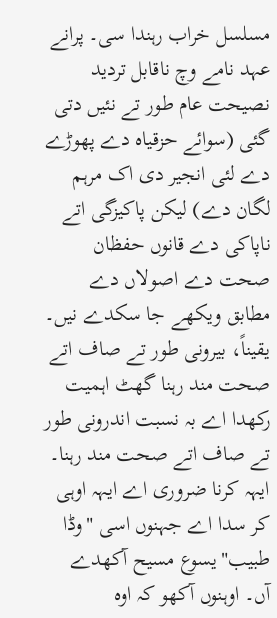مسلسل خراب رہندا سی۔ پرانے عہد نامے وچ ناقابل تردید نصیحت عام طور تے نئیں دتی گئی (سوائے حزقیاہ دے پھوڑے دے لئی انجیر دی اک مرہم لگان دے) لیکن پاکیزگی اتے ناپاکی دے قانوں حفظان صحت دے اصولاں دے مطابق ویکھے جا سکدے نیں۔ یقیناً، بیرونی طور تے صاف اتے صحت مند رہنا گھٹ اہمیت رکھدا اے بہ نسبت اندرونی طور تے صاف اتے صحت مند رہنا۔ ایہہ کرنا ضروری اے ایہہ اوہی کر سدا اے جہنوں اسی "وڈا طبیب"یسوع مسیح آکھدے آں۔ اوہنوں آکھو کہ اوہ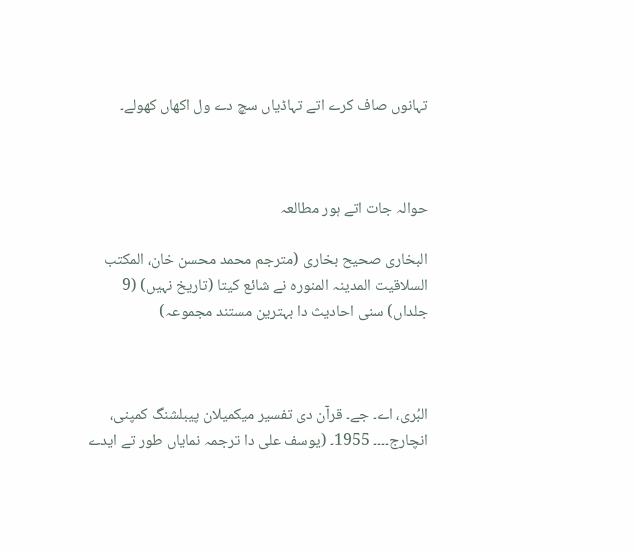تہانوں صاف کرے اتے تہاڈیاں سچ دے ول اکھاں کھولے۔



حوالہ جات اتے ہور مطالعہ

البخاری صحیح بخاری (مترجم محمد محسن خان، المکتب السلاقیت المدینہ المنورہ نے شائع کیتا (تاریخ نہیں) (9 جلداں) سنی احادیث دا بہترین مستند مجموعہ)



البُری، اے۔ جے۔ قرآن دی تفسیر میکمیلان پیبلشنگ کمپنی، انچارج۔۔۔۔ 1955۔ (یوسف علی دا ترجمہ نمایاں طور تے ایدے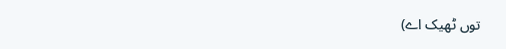توں ٹھیک اے)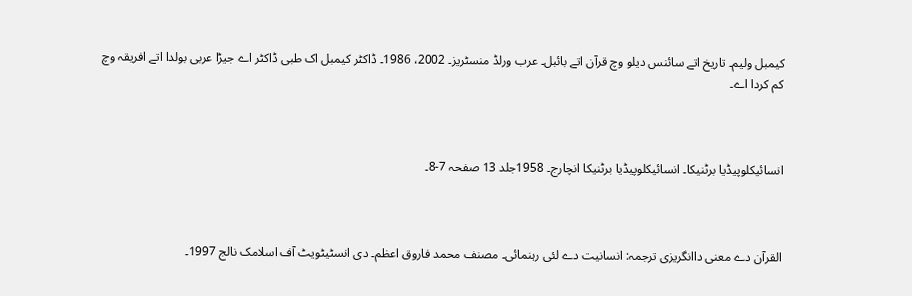کیمبل ولیم۔ تاریخ اتے سائنس دیلو وچ قرآن اتے بائبل۔ عرب ورلڈ منسٹریز۔ 2002، 1986۔ ڈاکٹر کیمبل اک طبی ڈاکٹر اے جیڑا عربی بولدا اتے افریقہ وچ کم کردا اے۔



انسائیکلوپیڈیا برٹنیکا۔ انسائیکلوپیڈیا برٹنیکا انچارج۔ 1958جلد 13 صفحہ 7-8۔



القرآن دے معنی داانگریزی ترجمہ: انسانیت دے لئی رہنمائی۔ مصنف محمد فاروق اعظم۔ دی انسٹیٹویٹ آف اسلامک نالج 1997۔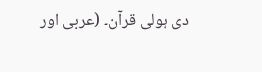دی ہولی قرآن۔ (عربی اور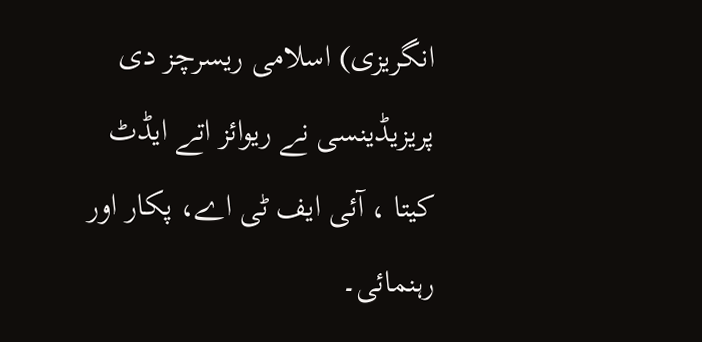انگریزی) اسلامی ریسرچز دی پریزیڈینسی نے ریوائز اتے ایڈٹ کیتا ، آئی ایف ٹی اے، پکار اور رہنمائی۔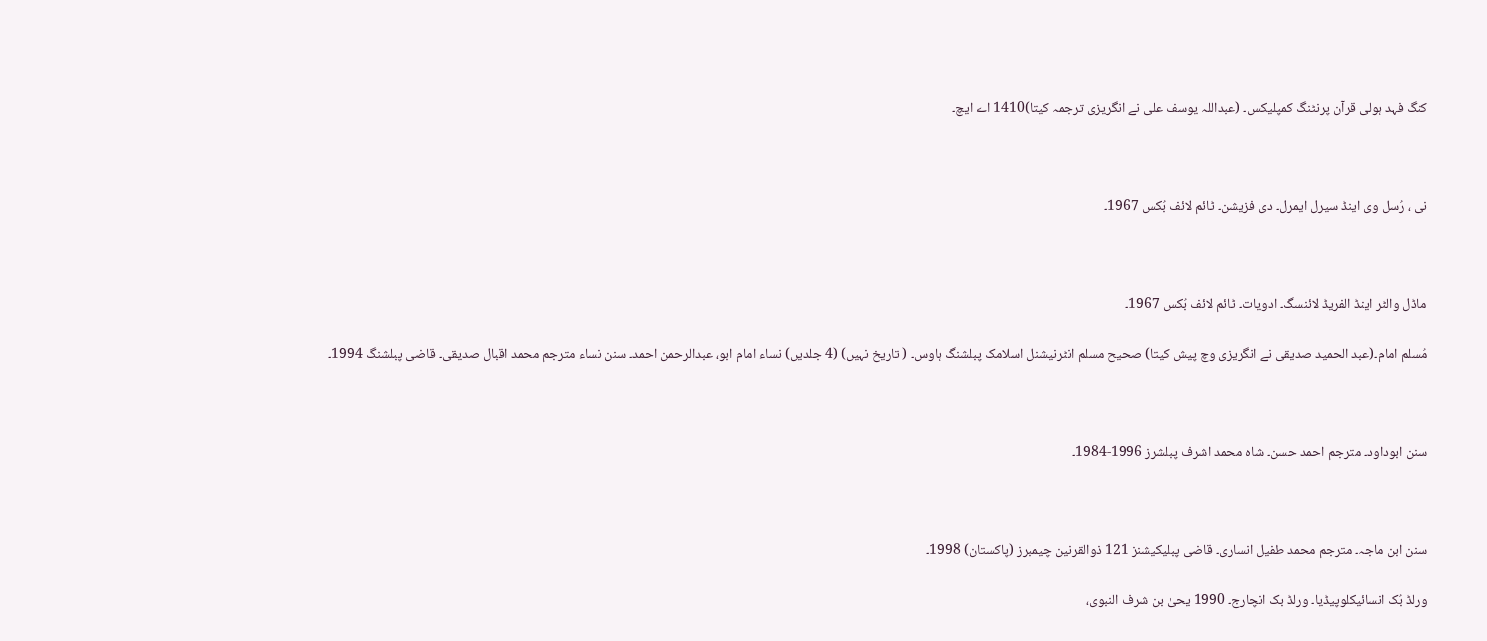کنگ فہد ہولی قرآن پرنٹنگ کمپلیکس۔ (عبداللہ یوسف علی نے انگریزی ترجمہ کیتا)1410 اے ایچ۔



نی ، رُسل وی اینڈ سیرل ایمرل۔ دی فزیشن۔ ٹائم لائف بُکس 1967۔



ماڈل والٹر اینڈ الفریڈ لائنسگ۔ ادویات۔ ٹائم لائف بُکس 1967۔

مُسلم امام۔(عبد الحمید صدیقی نے انگریزی وچ پیش کیتا) صحیح مسلم انٹرنیشنل اسلامک پبلشنگ ہاوس۔ ( تاریخ نہیں) (4 جلدیں) نساء امام ابو، عبدالرحمن احمد۔ سنن نساء مترجم محمد اقبال صدیقی۔ قاضی پبلشنگ 1994۔



سنن ابوداود۔ مترجم احمد حسن۔ شاہ محمد اشرف پبلشرز 1996-1984۔



سنن ابن ماجہ۔ مترجم محمد طفیل انساری۔ قاضی پبلیکیشنز 121 ذوالقرنین چیمبرز (پاکستان) 1998۔

ورلڈ بُک انسائیکلوپیڈیا۔ ورلڈ بک انچارج۔ 1990 یحیٰ بن شرف النبوی،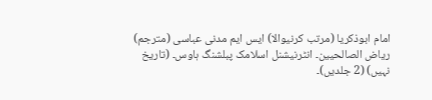امام ابوذکریا (مرتب کرنیوالا) ایس ایم مدنی عباسی (مترجم) ریاض الصالحیین۔ انٹرنیشنل اسلامک پبلشنگ ہاوس۔ (تاریخ نہیں) (2 جلدیں)۔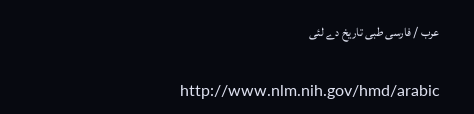عرب / فارسی طبی تاریخ دے لئی

http://www.nlm.nih.gov/hmd/arabic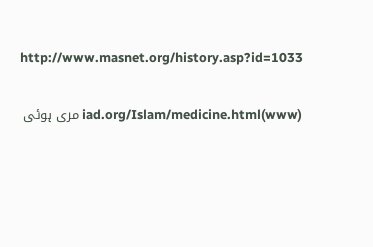http://www.masnet.org/history.asp?id=1033

(www)iad.org/Islam/medicine.html مری ہوئی